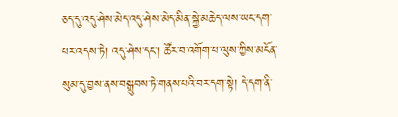ཅད་དུ་འདུ་ཤེས་མེད་འདུ་ཤེས་མེད་མིན་སྐྱེ་མཆེད་ལས་ཡང་དག་པར་འདས་ཏེ། འདུ་ཤེས་དང་། ཚོར་བ་འགོག་པ་ལུས་ཀྱིས་མངོན་སུམ་དུ་བྱས་ནས་བསྒྲུབས་ཏེ་གནས་པའི་བར་དག་སྟེ། དེ་དག་ནི་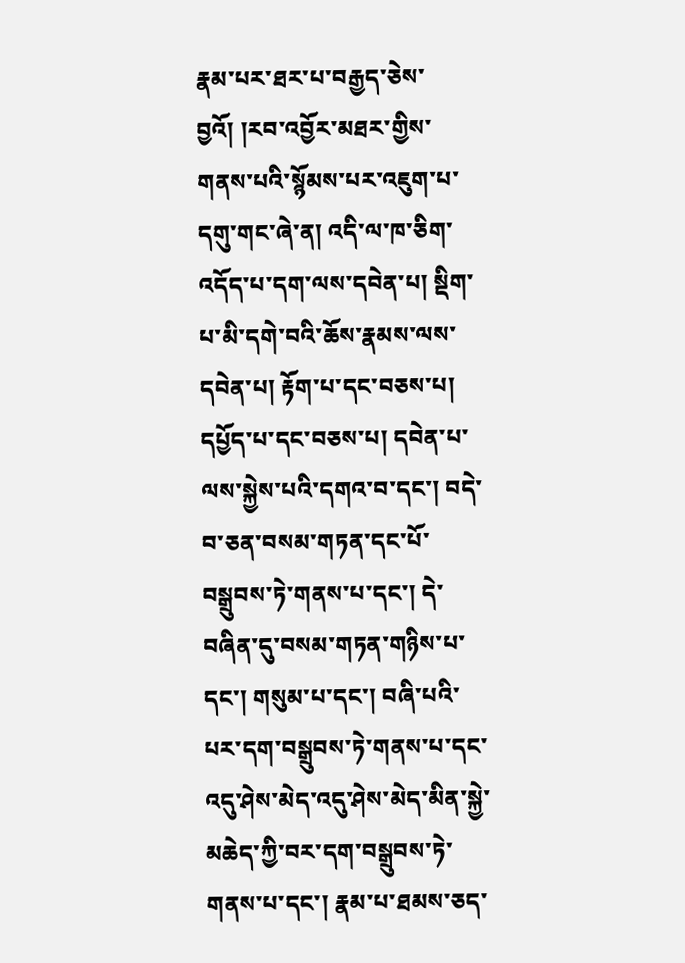རྣམ་པར་ཐར་པ་བརྒྱད་ཅེས་བྱའོ། །རབ་འབྱོར་མཐར་གྱིས་གནས་པའི་སྙོམས་པར་འཇུག་པ་དགུ་གང་ཞེ་ན། འདི་ལ་ཁ་ཅིག་འདོད་པ་དག་ལས་དབེན་པ། སྡིག་པ་མི་དགེ་བའི་ཆོས་རྣམས་ལས་དབེན་པ། རྟོག་པ་དང་བཅས་པ། དཔྱོད་པ་དང་བཅས་པ། དབེན་པ་ལས་སྐྱེས་པའི་དགའ་བ་དང་། བདེ་བ་ཅན་བསམ་གཏན་དང་པོ་བསྒྲུབས་ཏེ་གནས་པ་དང་། དེ་བཞིན་དུ་བསམ་གཏན་གཉིས་པ་དང་། གསུམ་པ་དང་། བཞི་པའི་པར་དག་བསྒྲུབས་ཏེ་གནས་པ་དང་འདུ་ཤེས་མེད་འདུ་ཤེས་མེད་མིན་སྐྱེ་མཆེད་ཀྱི་བར་དག་བསྒྲུབས་ཏེ་གནས་པ་དང་། རྣམ་པ་ཐམས་ཅད་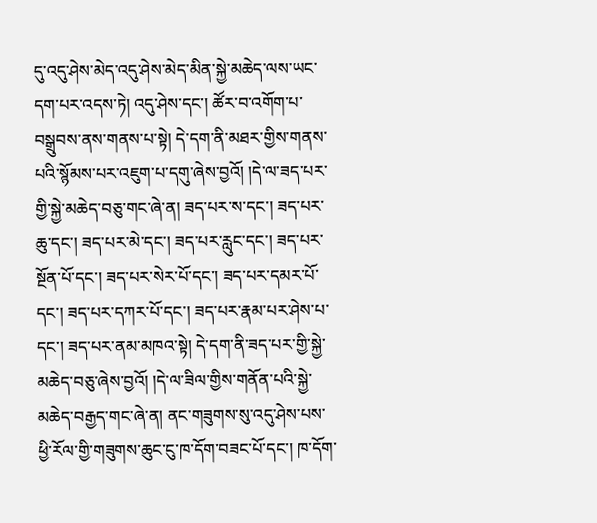དུ་འདུ་ཤེས་མེད་འདུ་ཤེས་མེད་མིན་སྐྱེ་མཆེད་ལས་ཡང་དག་པར་འདས་ཏེ། འདུ་ཤེས་དང་། ཚོར་བ་འགོག་པ་བསྒྲུབས་ནས་གནས་པ་སྟེ། དེ་དག་ནི་མཐར་གྱིས་གནས་པའི་སྙོམས་པར་འཇུག་པ་དགུ་ཞེས་བྱའོ། །དེ་ལ་ཟད་པར་གྱི་སྐྱེ་མཆེད་བཅུ་གང་ཞེ་ན། ཟད་པར་ས་དང་། ཟད་པར་ཆུ་དང་། ཟད་པར་མེ་དང་། ཟད་པར་རླུང་དང་། ཟད་པར་སྔོན་པོ་དང་། ཟད་པར་སེར་པོ་དང་། ཟད་པར་དམར་པོ་དང་། ཟད་པར་དཀར་པོ་དང་། ཟད་པར་རྣམ་པར་ཤེས་པ་དང་། ཟད་པར་ནམ་མཁའ་སྟེ། དེ་དག་ནི་ཟད་པར་གྱི་སྐྱེ་མཆེད་བཅུ་ཞེས་བྱའོ། །དེ་ལ་ཟིལ་གྱིས་གནོན་པའི་སྐྱེ་མཆེད་བརྒྱད་གང་ཞེ་ན། ནང་གཟུགས་སུ་འདུ་ཤེས་པས་ཕྱི་རོལ་གྱི་གཟུགས་ཆུང་ངུ་ཁ་དོག་བཟང་པོ་དང་། ཁ་དོག་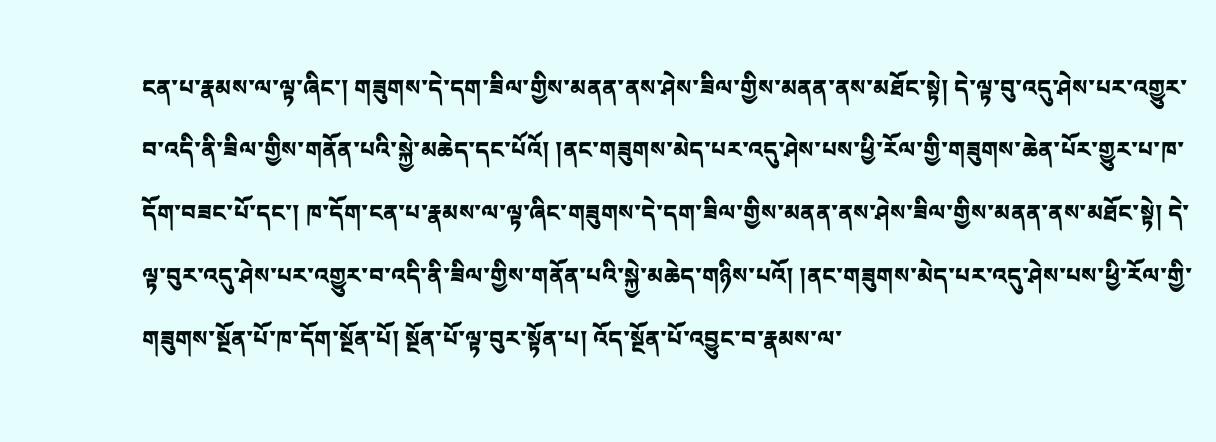ངན་པ་རྣམས་ལ་ལྟ་ཞིང་། གཟུགས་དེ་དག་ཟིལ་གྱིས་མནན་ནས་ཤེས་ཟིལ་གྱིས་མནན་ནས་མཐོང་སྟེ། དེ་ལྟ་བུ་འདུ་ཤེས་པར་འགྱུར་བ་འདི་ནི་ཟིལ་གྱིས་གནོན་པའི་སྐྱེ་མཆེད་དང་པོའོ། །ནང་གཟུགས་མེད་པར་འདུ་ཤེས་པས་ཕྱི་རོལ་གྱི་གཟུགས་ཆེན་པོར་གྱུར་པ་ཁ་དོག་བཟང་པོ་དང་། ཁ་དོག་ངན་པ་རྣམས་ལ་ལྟ་ཞིང་གཟུགས་དེ་དག་ཟིལ་གྱིས་མནན་ནས་ཤེས་ཟིལ་གྱིས་མནན་ནས་མཐོང་སྟེ། དེ་ལྟ་བུར་འདུ་ཤེས་པར་འགྱུར་བ་འདི་ནི་ཟིལ་གྱིས་གནོན་པའི་སྐྱེ་མཆེད་གཉིས་པའོ། །ནང་གཟུགས་མེད་པར་འདུ་ཤེས་པས་ཕྱི་རོལ་གྱི་གཟུགས་སྔོན་པོ་ཁ་དོག་སྔོན་པོ། སྔོན་པོ་ལྟ་བུར་སྟོན་པ། འོད་སྔོན་པོ་འབྱུང་བ་རྣམས་ལ་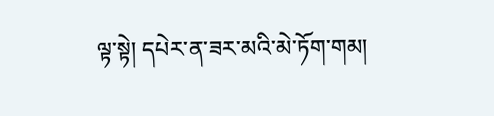ལྟ་སྟེ། དཔེར་ན་ཟར་མའི་མེ་ཏོག་གམ།